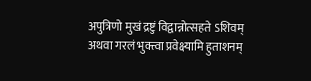अपुत्रिणो मुखं द्रष्टुं विद्वान्नोत्सहते ऽशिवम्
अथवा गरलं भुक्त्वा प्रवेक्ष्यामि हुताशनम्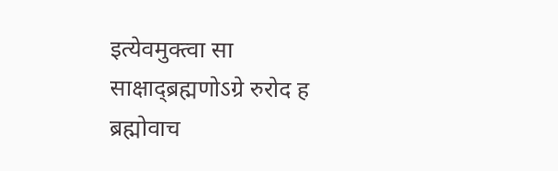इत्येवमुक्त्वा सा साक्षाद्ब्रह्मणोऽग्रे रुरोद ह
ब्रह्मोवाच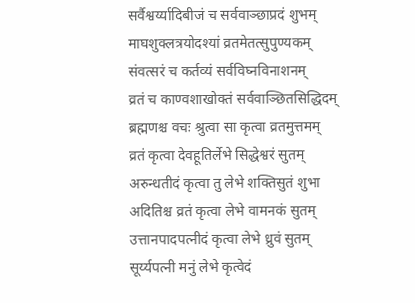सर्वैश्वर्य्यादिबीजं च सर्ववाञ्छाप्रदं शुभम्
माघशुक्लत्रयोदश्यां व्रतमेतत्सुपुण्यकम्
संवत्सरं च कर्तव्यं सर्वविघ्नविनाशनम्
व्रतं च काण्वशाखोक्तं सर्ववाञ्छितसिद्धिदम्
ब्रह्मणश्च वचः श्रुत्वा सा कृत्वा व्रतमुत्तमम्
व्रतं कृत्वा देवहूतिर्लेभे सिद्धेश्वरं सुतम्
अरुन्धतीदं कृत्वा तु लेभे शक्तिसुतं शुभा
अदितिश्च व्रतं कृत्वा लेभे वामनकं सुतम्
उत्तानपादपत्नीदं कृत्वा लेभे ध्रुवं सुतम्
सूर्य्यपत्नी मनुं लेभे कृत्वेदं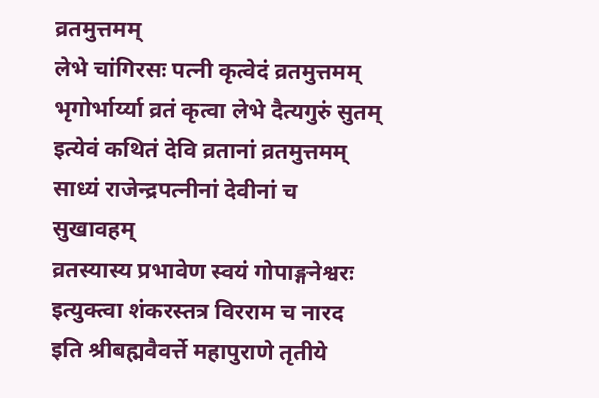व्रतमुत्तमम्
लेभे चांगिरसः पत्नी कृत्वेदं व्रतमुत्तमम्
भृगोर्भार्य्या व्रतं कृत्वा लेभे दैत्यगुरुं सुतम्
इत्येवं कथितं देवि व्रतानां व्रतमुत्तमम्
साध्यं राजेन्द्रपत्नीनां देवीनां च सुखावहम्
व्रतस्यास्य प्रभावेण स्वयं गोपाङ्गनेश्वरः
इत्युक्त्वा शंकरस्तत्र विरराम च नारद
इति श्रीबह्मवैवर्त्ते महापुराणे तृतीये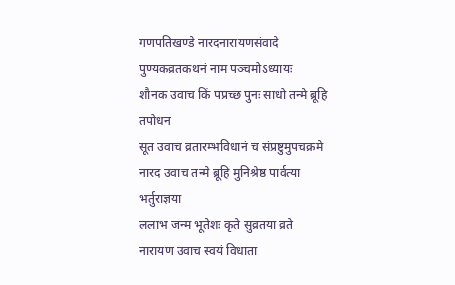गणपतिखण्डे नारदनारायणसंवादे पुण्यकव्रतकथनं नाम पञ्चमोऽध्यायः
शौनक उवाच किं पप्रच्छ पुनः साधो तन्मे ब्रूहि तपोधन
सूत उवाच व्रतारम्भविधानं च संप्रष्टुमुपचक्रमे
नारद उवाच तन्मे ब्रूहि मुनिश्रेष्ठ पार्वत्या भर्तुराज्ञया
ललाभ जन्म भूतेशः कृते सुव्रतया व्रते
नारायण उवाच स्वयं विधाता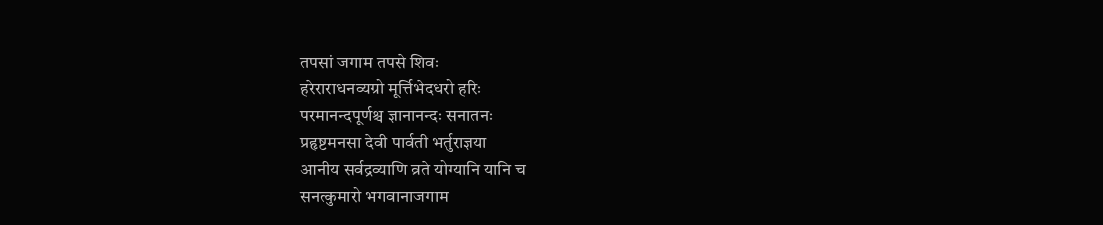तपसां जगाम तपसे शिवः
हरेराराधनव्यग्रो मूर्त्तिभेदधरो हरिः
परमानन्दपूर्णश्च ज्ञानानन्दः सनातनः
प्रहृष्टमनसा देवी पार्वती भर्तुराज्ञया
आनीय सर्वद्रव्याणि व्रते योग्यानि यानि च
सनत्कुमारो भगवानाजगाम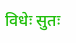विधेः सुतः